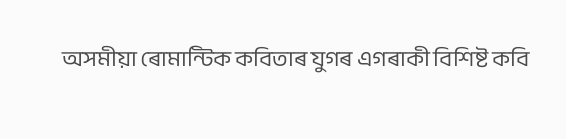অসমীয়া ৰোমান্টিক কবিতাৰ যুগৰ এগৰাকী বিশিষ্ট কবি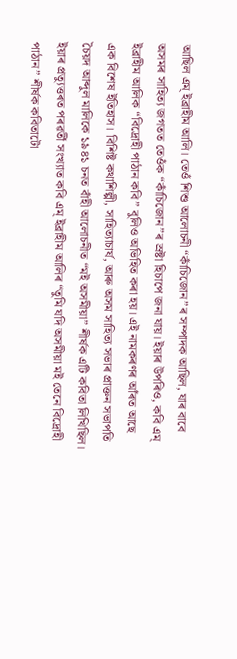আছিল এম্ ইব্ৰাহীম আলি। তেওঁ শিশু আলোচনী “কাঁচিজোন”ৰ সম্পাদক আছিল, যাৰ বাবে অসমৰ সাহিত্য জগতত তেওঁক “কাঁচিজোন”ৰ স্ৰষ্টা হিচাপে জনা যায়। ইয়াৰ উপৰিও, কবি এম্ ইব্ৰাহীম আলিক “বিদ্ৰোহী পাঠান কবি” বুলিও অভিহিত কৰা হয়। এই নামকৰণৰ আঁৰত আছে এক বিশেষ ইতিহাস। বিশিষ্ট কথাশিল্পী, সাহিত্যাচাৰ্য, আৰু অসম সাহিত্য সভাৰ প্ৰাক্তন সভাপতি চৈয়দ আব্দুল মালিকে ১৯৪১ চনত বাঁহী আলোচনীত “মই অসমীয়া” শীৰ্ষক এটি কবিতা লিখিছিল। ইয়াৰ প্ৰত্যুত্তৰত পৰৱৰ্তী সংখ্যাত কবি এম্ ইব্ৰাহীম আলিৰ “তুমি যদি অসমীয়া মই তেনে বিদ্ৰোহী পাঠান” শীৰ্ষক কবিতাটো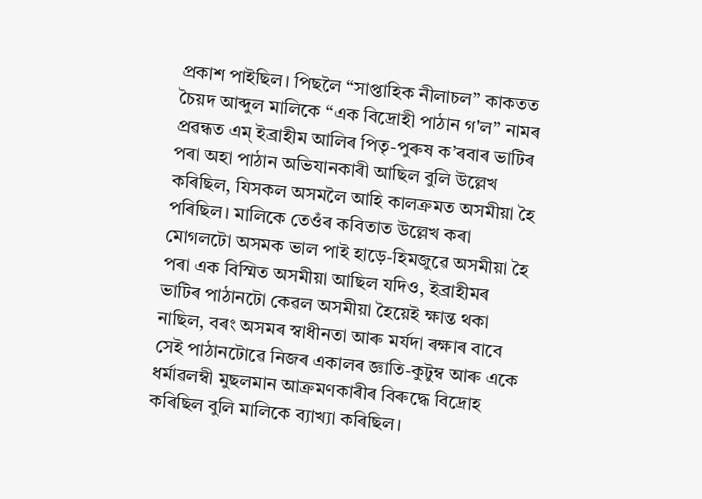প্ৰকাশ পাইছিল। পিছলৈ “সাপ্তাহিক নীলাচল” কাকতত চৈয়দ আব্দুল মালিকে “এক বিদ্ৰোহী পাঠান গ'ল” নামৰ প্ৰৱন্ধত এম্ ইব্ৰাহীম আলিৰ পিতৃ-পুৰুষ ক’ৰবাৰ ভাটিৰ পৰা অহা পাঠান অভিযানকাৰী আছিল বুলি উল্লেখ কৰিছিল, যিসকল অসমলৈ আহি কালক্ৰমত অসমীয়া হৈ পৰিছিল। মালিকে তেওঁৰ কবিতাত উল্লেখ কৰা মোগলটো অসমক ভাল পাই হাড়ে-হিমজুৱে অসমীয়া হৈ পৰা এক বিস্মিত অসমীয়া আছিল যদিও, ইব্ৰাহীমৰ ভাটিৰ পাঠানটো কেৱল অসমীয়া হৈয়েই ক্ষান্ত থকা নাছিল, বৰং অসমৰ স্বাধীনতা আৰু মৰ্যদা ৰক্ষাৰ বাবে সেই পাঠানটোৱে নিজৰ একালৰ জ্ঞাতি-কুটুম্ব আৰু একে ধৰ্মাৱলম্বী মুছলমান আক্ৰমণকাৰীৰ বিৰুদ্ধে বিদ্ৰোহ কৰিছিল বুলি মালিকে ব্যাখ্যা কৰিছিল।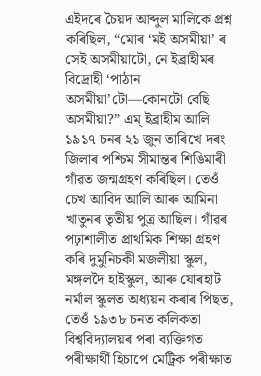এইদৰে চৈয়দ আব্দুল মালিকে প্ৰশ্ন কৰিছিল, “মোৰ ‘মই অসমীয়া’ ৰ সেই অসমীয়াটো, নে ইব্ৰাহীমৰ বিদ্ৰোহী ‘পাঠান অসমীয়া’টো—কোনটো বেছি অসমীয়া?” এম্ ইব্ৰাহীম আলি ১৯১৭ চনৰ ২১ জুন তাৰিখে দৰং জিলাৰ পশ্চিম সীমান্তৰ শিঙিমাৰী গাঁৱত জন্মগ্ৰহণ কৰিছিল। তেওঁ চেখ আবিদ আলি আৰু আমিনা খাতুনৰ তৃতীয় পুত্ৰ আছিল। গাঁৱৰ পঢ়াশালীত প্ৰাথমিক শিক্ষা গ্ৰহণ কৰি দুমুনিচকী মজলীয়া স্কুল, মঙ্গলদৈ হাইস্কুল, আৰু যোৰহাট নৰ্মাল স্কুলত অধ্যয়ন কৰাৰ পিছত, তেওঁ ১৯৩৮ চনত কলিকতা বিশ্ববিদ্যালয়ৰ পৰা ব্যক্তিগত পৰীক্ষাৰ্থী হিচাপে মেট্ৰিক পৰীক্ষাত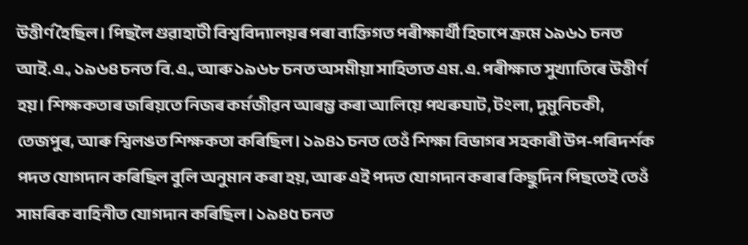উত্তীৰ্ণ হৈছিল। পিছলৈ গুৱাহাটী বিশ্ববিদ্যালয়ৰ পৰা ব্যক্তিগত পৰীক্ষাৰ্থী হিচাপে ক্ৰমে ১৯৬১ চনত আই.এ., ১৯৬৪ চনত বি.এ., আৰু ১৯৬৮ চনত অসমীয়া সাহিত্যত এম.এ. পৰীক্ষাত সুখ্যাতিৰে উত্তীৰ্ণ হয়। শিক্ষকতাৰ জৰিয়তে নিজৰ কৰ্মজীৱন আৰম্ভ কৰা আলিয়ে পথৰুঘাট, টংলা, দুমুনিচকী, তেজপুৰ, আৰু শ্বিলঙত শিক্ষকতা কৰিছিল। ১৯৪১ চনত তেওঁ শিক্ষা বিভাগৰ সহকাৰী উপ-পৰিদৰ্শক পদত যোগদান কৰিছিল বুলি অনুমান কৰা হয়, আৰু এই পদত যোগদান কৰাৰ কিছুদিন পিছতেই তেওঁ সামৰিক বাহিনীত যোগদান কৰিছিল। ১৯৪৫ চনত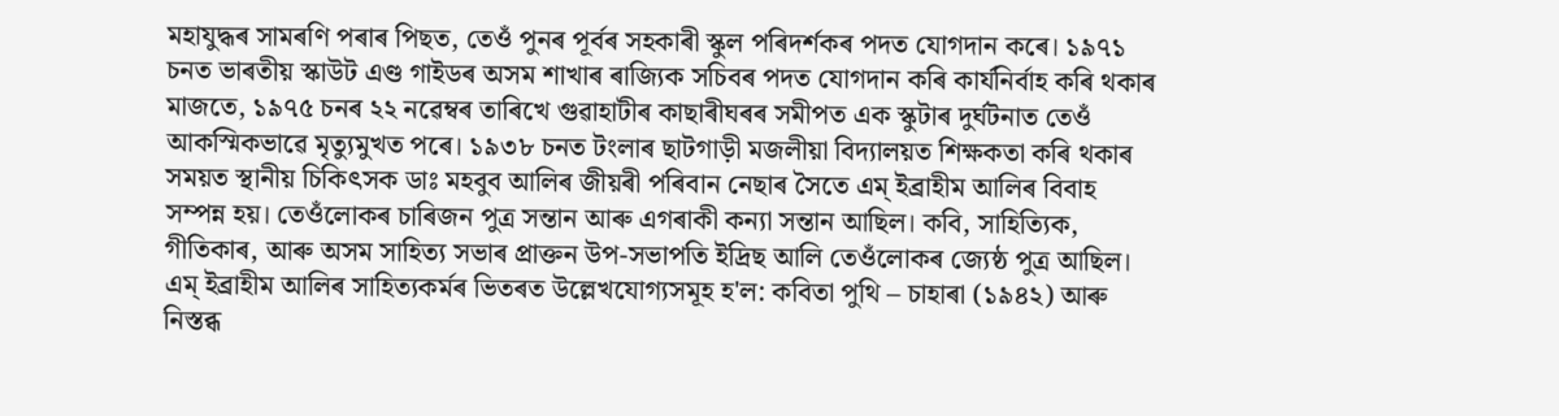মহাযুদ্ধৰ সামৰণি পৰাৰ পিছত, তেওঁ পুনৰ পূৰ্বৰ সহকাৰী স্কুল পৰিদৰ্শকৰ পদত যোগদান কৰে। ১৯৭১ চনত ভাৰতীয় স্কাউট এণ্ড গাইডৰ অসম শাখাৰ ৰাজ্যিক সচিবৰ পদত যোগদান কৰি কাৰ্যনিৰ্বাহ কৰি থকাৰ মাজতে, ১৯৭৫ চনৰ ২২ নৱেম্বৰ তাৰিখে গুৱাহাটীৰ কাছাৰীঘৰৰ সমীপত এক স্কুটাৰ দুৰ্ঘটনাত তেওঁ আকস্মিকভাৱে মৃত্যুমুখত পৰে। ১৯৩৮ চনত টংলাৰ ছাটগাড়ী মজলীয়া বিদ্যালয়ত শিক্ষকতা কৰি থকাৰ সময়ত স্থানীয় চিকিৎসক ডাঃ মহবুব আলিৰ জীয়ৰী পৰিবান নেছাৰ সৈতে এম্ ইব্ৰাহীম আলিৰ বিবাহ সম্পন্ন হয়। তেওঁলোকৰ চাৰিজন পুত্ৰ সন্তান আৰু এগৰাকী কন্যা সন্তান আছিল। কবি, সাহিত্যিক, গীতিকাৰ, আৰু অসম সাহিত্য সভাৰ প্ৰাক্তন উপ-সভাপতি ইদ্ৰিছ আলি তেওঁলোকৰ জ্যেষ্ঠ পুত্ৰ আছিল। এম্ ইব্ৰাহীম আলিৰ সাহিত্যকৰ্মৰ ভিতৰত উল্লেখযোগ্যসমূহ হ'ল: কবিতা পুথি – চাহাৰা (১৯৪২) আৰু নিস্তব্ধ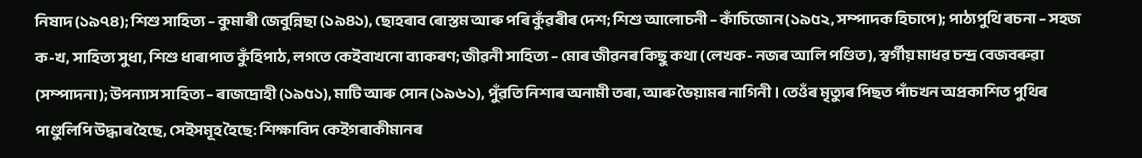নিষাদ (১৯৭৪); শিশু সাহিত্য – কুমাৰী জেবুন্নিছা (১৯৪১), ছোহৰাব ৰোস্তম আৰু পৰি কুঁৱৰীৰ দেশ; শিশু আলোচনী – কাঁচিজোন (১৯৫২, সম্পাদক হিচাপে); পাঠ্যপুথি ৰচনা – সহজ ক-খ, সাহিত্য সুধা, শিশু ধাৰাপাত কুঁহিপাঠ, লগতে কেইবাখনো ব্যাকৰণ; জীৱনী সাহিত্য – মোৰ জীৱনৰ কিছু কথা (লেখক- নজৰ আলি পণ্ডিত), স্বৰ্গীয় মাধৱ চন্দ্ৰ বেজবৰুৱা (সম্পাদনা); উপন্যাস সাহিত্য – ৰাজদ্ৰোহী (১৯৫১), মাটি আৰু সোন (১৯৬১), পুঁৱতি নিশাৰ অনামী তৰা, আৰু ভৈয়ামৰ নাগিনী। তেওঁৰ মৃত্যুৰ পিছত পাঁচখন অপ্ৰকাশিত পুথিৰ পাণ্ডুলিপি উদ্ধাৰ হৈছে, সেইসমূহ হৈছে: শিক্ষাবিদ কেইগৰাকীমানৰ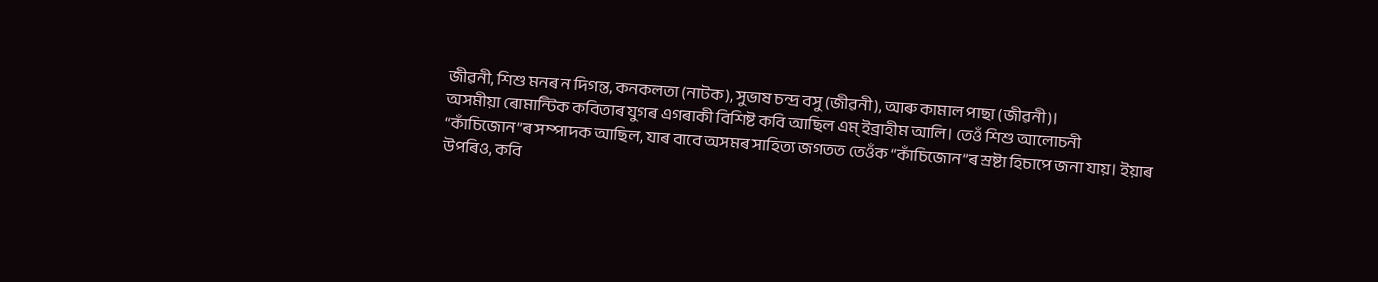জীৱনী, শিশু মনৰ ন দিগন্ত, কনকলতা (নাটক), সুভাষ চন্দ্ৰ বসু (জীৱনী), আৰু কামাল পাছা (জীৱনী)।
অসমীয়া ৰোমান্টিক কবিতাৰ যুগৰ এগৰাকী বিশিষ্ট কবি আছিল এম্ ইব্ৰাহীম আলি। তেওঁ শিশু আলোচনী “কাঁচিজোন”ৰ সম্পাদক আছিল, যাৰ বাবে অসমৰ সাহিত্য জগতত তেওঁক “কাঁচিজোন”ৰ স্ৰষ্টা হিচাপে জনা যায়। ইয়াৰ উপৰিও, কবি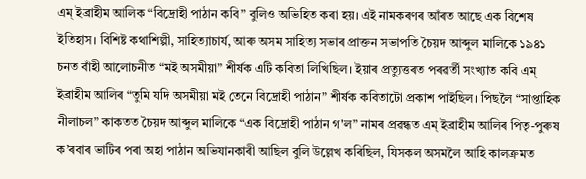এম্ ইব্ৰাহীম আলিক “বিদ্ৰোহী পাঠান কবি” বুলিও অভিহিত কৰা হয়। এই নামকৰণৰ আঁৰত আছে এক বিশেষ ইতিহাস। বিশিষ্ট কথাশিল্পী, সাহিত্যাচাৰ্য, আৰু অসম সাহিত্য সভাৰ প্ৰাক্তন সভাপতি চৈয়দ আব্দুল মালিকে ১৯৪১ চনত বাঁহী আলোচনীত “মই অসমীয়া” শীৰ্ষক এটি কবিতা লিখিছিল। ইয়াৰ প্ৰত্যুত্তৰত পৰৱৰ্তী সংখ্যাত কবি এম্ ইব্ৰাহীম আলিৰ “তুমি যদি অসমীয়া মই তেনে বিদ্ৰোহী পাঠান” শীৰ্ষক কবিতাটো প্ৰকাশ পাইছিল। পিছলৈ “সাপ্তাহিক নীলাচল” কাকতত চৈয়দ আব্দুল মালিকে “এক বিদ্ৰোহী পাঠান গ'ল” নামৰ প্ৰৱন্ধত এম্ ইব্ৰাহীম আলিৰ পিতৃ-পুৰুষ ক’ৰবাৰ ভাটিৰ পৰা অহা পাঠান অভিযানকাৰী আছিল বুলি উল্লেখ কৰিছিল, যিসকল অসমলৈ আহি কালক্ৰমত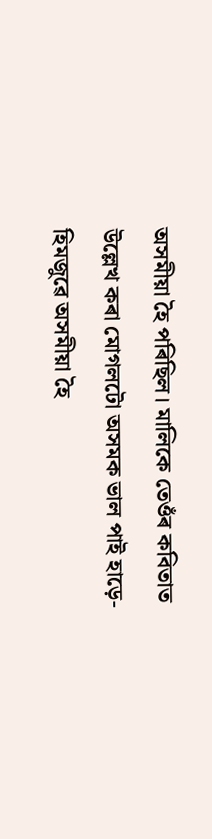অসমীয়া হৈ পৰিছিল। মালিকে তেওঁৰ কবিতাত উল্লেখ কৰা মোগলটো অসমক ভাল পাই হাড়ে-হিমজুৱে অসমীয়া হৈ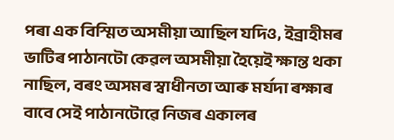পৰা এক বিস্মিত অসমীয়া আছিল যদিও, ইব্ৰাহীমৰ ভাটিৰ পাঠানটো কেৱল অসমীয়া হৈয়েই ক্ষান্ত থকা নাছিল, বৰং অসমৰ স্বাধীনতা আৰু মৰ্যদা ৰক্ষাৰ বাবে সেই পাঠানটোৱে নিজৰ একালৰ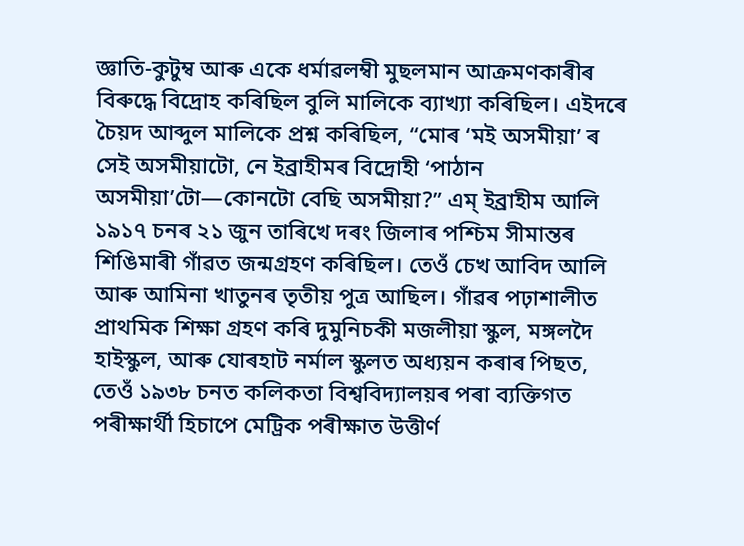জ্ঞাতি-কুটুম্ব আৰু একে ধৰ্মাৱলম্বী মুছলমান আক্ৰমণকাৰীৰ বিৰুদ্ধে বিদ্ৰোহ কৰিছিল বুলি মালিকে ব্যাখ্যা কৰিছিল। এইদৰে চৈয়দ আব্দুল মালিকে প্ৰশ্ন কৰিছিল, “মোৰ ‘মই অসমীয়া’ ৰ সেই অসমীয়াটো, নে ইব্ৰাহীমৰ বিদ্ৰোহী ‘পাঠান অসমীয়া’টো—কোনটো বেছি অসমীয়া?” এম্ ইব্ৰাহীম আলি ১৯১৭ চনৰ ২১ জুন তাৰিখে দৰং জিলাৰ পশ্চিম সীমান্তৰ শিঙিমাৰী গাঁৱত জন্মগ্ৰহণ কৰিছিল। তেওঁ চেখ আবিদ আলি আৰু আমিনা খাতুনৰ তৃতীয় পুত্ৰ আছিল। গাঁৱৰ পঢ়াশালীত প্ৰাথমিক শিক্ষা গ্ৰহণ কৰি দুমুনিচকী মজলীয়া স্কুল, মঙ্গলদৈ হাইস্কুল, আৰু যোৰহাট নৰ্মাল স্কুলত অধ্যয়ন কৰাৰ পিছত, তেওঁ ১৯৩৮ চনত কলিকতা বিশ্ববিদ্যালয়ৰ পৰা ব্যক্তিগত পৰীক্ষাৰ্থী হিচাপে মেট্ৰিক পৰীক্ষাত উত্তীৰ্ণ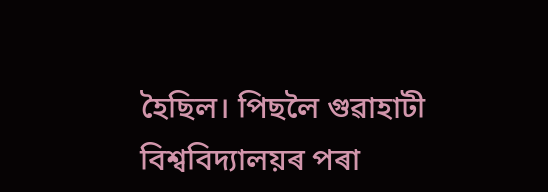হৈছিল। পিছলৈ গুৱাহাটী বিশ্ববিদ্যালয়ৰ পৰা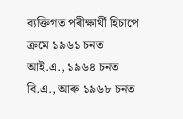ব্যক্তিগত পৰীক্ষাৰ্থী হিচাপে ক্ৰমে ১৯৬১ চনত আই.এ., ১৯৬৪ চনত বি.এ., আৰু ১৯৬৮ চনত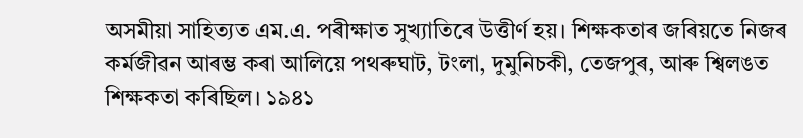অসমীয়া সাহিত্যত এম.এ. পৰীক্ষাত সুখ্যাতিৰে উত্তীৰ্ণ হয়। শিক্ষকতাৰ জৰিয়তে নিজৰ কৰ্মজীৱন আৰম্ভ কৰা আলিয়ে পথৰুঘাট, টংলা, দুমুনিচকী, তেজপুৰ, আৰু শ্বিলঙত শিক্ষকতা কৰিছিল। ১৯৪১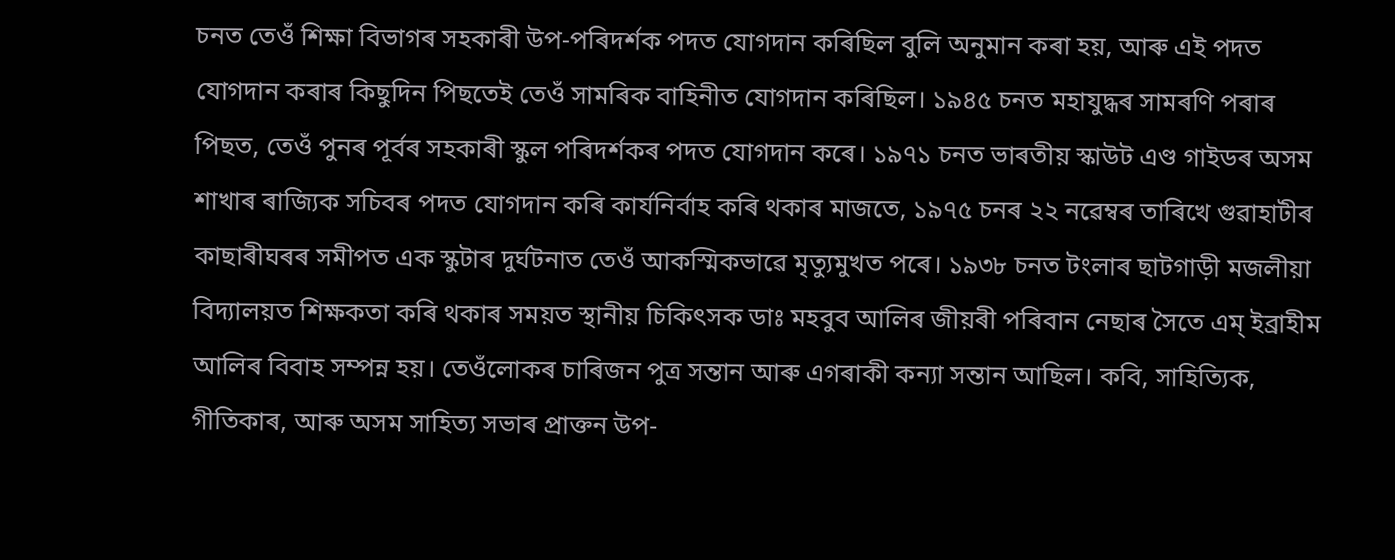চনত তেওঁ শিক্ষা বিভাগৰ সহকাৰী উপ-পৰিদৰ্শক পদত যোগদান কৰিছিল বুলি অনুমান কৰা হয়, আৰু এই পদত যোগদান কৰাৰ কিছুদিন পিছতেই তেওঁ সামৰিক বাহিনীত যোগদান কৰিছিল। ১৯৪৫ চনত মহাযুদ্ধৰ সামৰণি পৰাৰ পিছত, তেওঁ পুনৰ পূৰ্বৰ সহকাৰী স্কুল পৰিদৰ্শকৰ পদত যোগদান কৰে। ১৯৭১ চনত ভাৰতীয় স্কাউট এণ্ড গাইডৰ অসম শাখাৰ ৰাজ্যিক সচিবৰ পদত যোগদান কৰি কাৰ্যনিৰ্বাহ কৰি থকাৰ মাজতে, ১৯৭৫ চনৰ ২২ নৱেম্বৰ তাৰিখে গুৱাহাটীৰ কাছাৰীঘৰৰ সমীপত এক স্কুটাৰ দুৰ্ঘটনাত তেওঁ আকস্মিকভাৱে মৃত্যুমুখত পৰে। ১৯৩৮ চনত টংলাৰ ছাটগাড়ী মজলীয়া বিদ্যালয়ত শিক্ষকতা কৰি থকাৰ সময়ত স্থানীয় চিকিৎসক ডাঃ মহবুব আলিৰ জীয়ৰী পৰিবান নেছাৰ সৈতে এম্ ইব্ৰাহীম আলিৰ বিবাহ সম্পন্ন হয়। তেওঁলোকৰ চাৰিজন পুত্ৰ সন্তান আৰু এগৰাকী কন্যা সন্তান আছিল। কবি, সাহিত্যিক, গীতিকাৰ, আৰু অসম সাহিত্য সভাৰ প্ৰাক্তন উপ-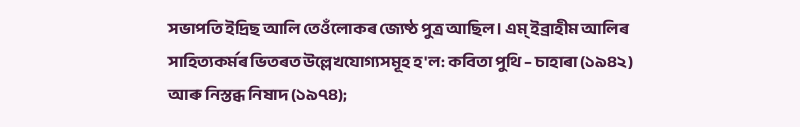সভাপতি ইদ্ৰিছ আলি তেওঁলোকৰ জ্যেষ্ঠ পুত্ৰ আছিল। এম্ ইব্ৰাহীম আলিৰ সাহিত্যকৰ্মৰ ভিতৰত উল্লেখযোগ্যসমূহ হ'ল: কবিতা পুথি – চাহাৰা (১৯৪২) আৰু নিস্তব্ধ নিষাদ (১৯৭৪);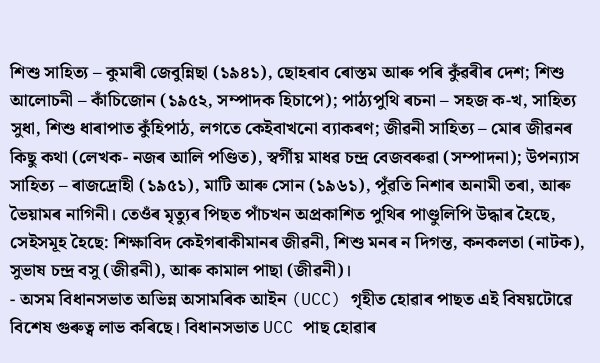শিশু সাহিত্য – কুমাৰী জেবুন্নিছা (১৯৪১), ছোহৰাব ৰোস্তম আৰু পৰি কুঁৱৰীৰ দেশ; শিশু আলোচনী – কাঁচিজোন (১৯৫২, সম্পাদক হিচাপে); পাঠ্যপুথি ৰচনা – সহজ ক-খ, সাহিত্য সুধা, শিশু ধাৰাপাত কুঁহিপাঠ, লগতে কেইবাখনো ব্যাকৰণ; জীৱনী সাহিত্য – মোৰ জীৱনৰ কিছু কথা (লেখক- নজৰ আলি পণ্ডিত), স্বৰ্গীয় মাধৱ চন্দ্ৰ বেজবৰুৱা (সম্পাদনা); উপন্যাস সাহিত্য – ৰাজদ্ৰোহী (১৯৫১), মাটি আৰু সোন (১৯৬১), পুঁৱতি নিশাৰ অনামী তৰা, আৰু ভৈয়ামৰ নাগিনী। তেওঁৰ মৃত্যুৰ পিছত পাঁচখন অপ্ৰকাশিত পুথিৰ পাণ্ডুলিপি উদ্ধাৰ হৈছে, সেইসমূহ হৈছে: শিক্ষাবিদ কেইগৰাকীমানৰ জীৱনী, শিশু মনৰ ন দিগন্ত, কনকলতা (নাটক), সুভাষ চন্দ্ৰ বসু (জীৱনী), আৰু কামাল পাছা (জীৱনী)।
- অসম বিধানসভাত অভিন্ন অসামৰিক আইন (UCC) গৃহীত হোৱাৰ পাছত এই বিষয়টোৱে বিশেষ গুৰুত্ব লাভ কৰিছে। বিধানসভাত UCC পাছ হোৱাৰ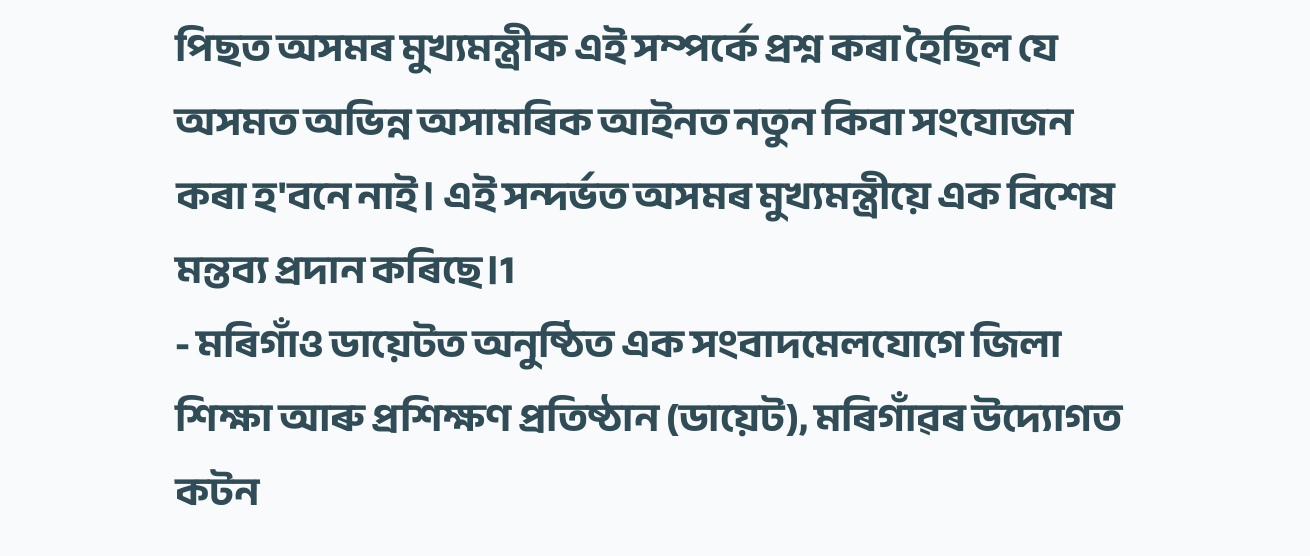পিছত অসমৰ মুখ্যমন্ত্ৰীক এই সম্পৰ্কে প্ৰশ্ন কৰা হৈছিল যে অসমত অভিন্ন অসামৰিক আইনত নতুন কিবা সংযোজন কৰা হ'বনে নাই। এই সন্দৰ্ভত অসমৰ মুখ্যমন্ত্ৰীয়ে এক বিশেষ মন্তব্য প্ৰদান কৰিছে।1
- মৰিগাঁও ডায়েটত অনুষ্ঠিত এক সংবাদমেলযোগে জিলা শিক্ষা আৰু প্ৰশিক্ষণ প্ৰতিষ্ঠান (ডায়েট), মৰিগাঁৱৰ উদ্যোগত কটন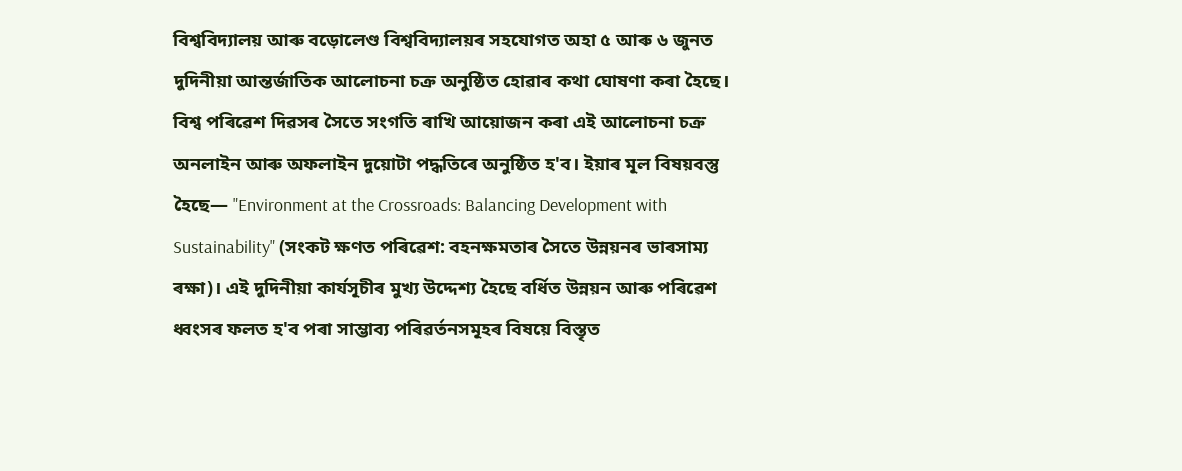বিশ্ববিদ্যালয় আৰু বড়োলেণ্ড বিশ্ববিদ্যালয়ৰ সহযোগত অহা ৫ আৰু ৬ জুনত দুদিনীয়া আন্তৰ্জাতিক আলোচনা চক্ৰ অনুষ্ঠিত হোৱাৰ কথা ঘোষণা কৰা হৈছে। বিশ্ব পৰিৱেশ দিৱসৰ সৈতে সংগতি ৰাখি আয়োজন কৰা এই আলোচনা চক্ৰ অনলাইন আৰু অফলাইন দুয়োটা পদ্ধতিৰে অনুষ্ঠিত হ'ব। ইয়াৰ মূল বিষয়বস্তু হৈছে— "Environment at the Crossroads: Balancing Development with Sustainability" (সংকট ক্ষণত পৰিৱেশ: বহনক্ষমতাৰ সৈতে উন্নয়নৰ ভাৰসাম্য ৰক্ষা)। এই দুদিনীয়া কাৰ্যসূচীৰ মুখ্য উদ্দেশ্য হৈছে বৰ্ধিত উন্নয়ন আৰু পৰিৱেশ ধ্বংসৰ ফলত হ'ব পৰা সাম্ভাব্য পৰিৱৰ্তনসমূহৰ বিষয়ে বিস্তৃত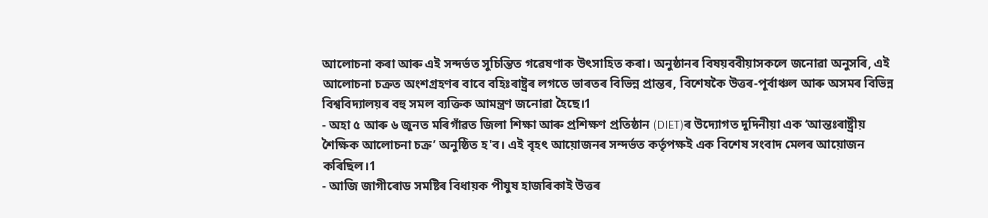আলোচনা কৰা আৰু এই সন্দৰ্ভত সুচিন্তিত গৱেষণাক উৎসাহিত কৰা। অনুষ্ঠানৰ বিষয়ববীয়াসকলে জনোৱা অনুসৰি, এই আলোচনা চক্ৰত অংশগ্ৰহণৰ বাবে বহিঃৰাষ্ট্ৰৰ লগতে ভাৰতৰ বিভিন্ন প্ৰান্তৰ, বিশেষকৈ উত্তৰ-পূৰ্বাঞ্চল আৰু অসমৰ বিভিন্ন বিশ্ববিদ্যালয়ৰ বহু সমল ব্যক্তিক আমন্ত্ৰণ জনোৱা হৈছে।1
- অহা ৫ আৰু ৬ জুনত মৰিগাঁৱত জিলা শিক্ষা আৰু প্ৰশিক্ষণ প্ৰতিষ্ঠান (DIET)ৰ উদ্যোগত দুদিনীয়া এক ‘আন্তঃৰাষ্ট্ৰীয় শৈক্ষিক আলোচনা চক্ৰ’ অনুষ্ঠিত হ'ব। এই বৃহৎ আয়োজনৰ সন্দৰ্ভত কৰ্তৃপক্ষই এক বিশেষ সংবাদ মেলৰ আয়োজন কৰিছিল।1
- আজি জাগীৰোড সমষ্টিৰ বিধায়ক পীযুষ হাজৰিকাই উত্তৰ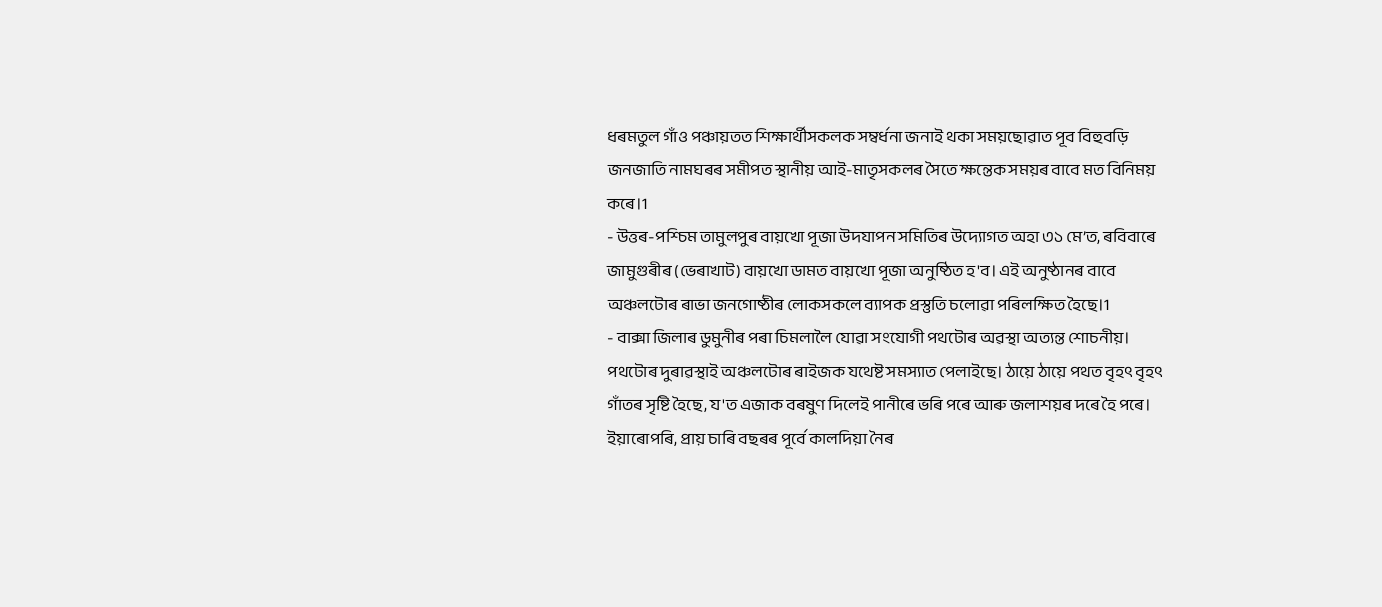ধৰমতুল গাঁও পঞ্চায়তত শিক্ষার্থীসকলক সম্বৰ্ধনা জনাই থকা সময়ছোৱাত পূব বিহুবড়ি জনজাতি নামঘৰৰ সমীপত স্থানীয় আই-মাতৃসকলৰ সৈতে ক্ষন্তেক সময়ৰ বাবে মত বিনিময় কৰে।1
- উত্তৰ-পশ্চিম তামুলপুৰ বায়খো পূজা উদযাপন সমিতিৰ উদ্যোগত অহা ৩১ মে’ত, ৰবিবাৰে জামুগুৰীৰ (ভেৰাখাট) বায়খো ডামত বায়খো পূজা অনুষ্ঠিত হ'ব। এই অনুষ্ঠানৰ বাবে অঞ্চলটোৰ ৰাভা জনগোষ্ঠীৰ লোকসকলে ব্যাপক প্ৰস্তুতি চলোৱা পৰিলক্ষিত হৈছে।1
- বাক্সা জিলাৰ ডুমুনীৰ পৰা চিমলালৈ যোৱা সংযোগী পথটোৰ অৱস্থা অত্যন্ত শোচনীয়। পথটোৰ দুৰাৱস্থাই অঞ্চলটোৰ ৰাইজক যথেষ্ট সমস্যাত পেলাইছে। ঠায়ে ঠায়ে পথত বৃহৎ বৃহৎ গাঁতৰ সৃষ্টি হৈছে, য'ত এজাক বৰষুণ দিলেই পানীৰে ভৰি পৰে আৰু জলাশয়ৰ দৰে হৈ পৰে। ইয়াৰোপৰি, প্ৰায় চাৰি বছৰৰ পূৰ্বে কালদিয়া নৈৰ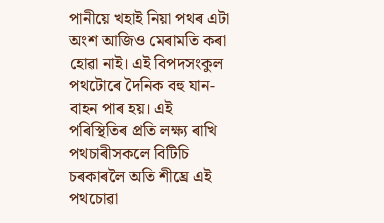পানীয়ে খহাই নিয়া পথৰ এটা অংশ আজিও মেৰামতি কৰা হোৱা নাই। এই বিপদসংকুল পথটোৰে দৈনিক বহু যান-বাহন পাৰ হয়। এই পৰিস্থিতিৰ প্ৰতি লক্ষ্য ৰাখি পথচাৰীসকলে বিটিচি চৰকাৰলৈ অতি শীঘ্ৰে এই পথচোৱা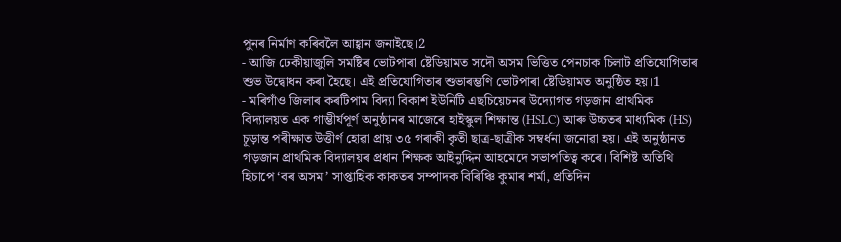পুনৰ নিৰ্মাণ কৰিবলৈ আহ্বান জনাইছে।2
- আজি ঢেকীয়াজুলি সমষ্টিৰ ভোটপাৰা ষ্টেডিয়ামত সদৌ অসম ভিত্তিত পেনচাক চিলাট প্ৰতিযোগিতাৰ শুভ উদ্বোধন কৰা হৈছে। এই প্ৰতিযোগিতাৰ শুভাৰম্ভণি ভোটপাৰা ষ্টেডিয়ামত অনুষ্ঠিত হয়।1
- মৰিগাঁও জিলাৰ কৰটিপাম বিদ্যা বিকাশ ইউনিটি এছচিয়েচনৰ উদ্যোগত গড়জান প্ৰাথমিক বিদ্যালয়ত এক গাম্ভীৰ্যপূৰ্ণ অনুষ্ঠানৰ মাজেৰে হাইস্কুল শিক্ষান্ত (HSLC) আৰু উচ্চতৰ মাধ্যমিক (HS) চূড়ান্ত পৰীক্ষাত উত্তীৰ্ণ হোৱা প্ৰায় ৩৫ গৰাকী কৃতী ছাত্ৰ-ছাত্ৰীক সম্বৰ্ধনা জনোৱা হয়। এই অনুষ্ঠানত গড়জান প্ৰাথমিক বিদ্যালয়ৰ প্ৰধান শিক্ষক আইনুদ্দিন আহমেদে সভাপতিত্ব কৰে। বিশিষ্ট অতিথি হিচাপে ‘বৰ অসম’ সাপ্তাহিক কাকতৰ সম্পাদক বিৰিঞ্চি কুমাৰ শৰ্মা, প্ৰতিদিন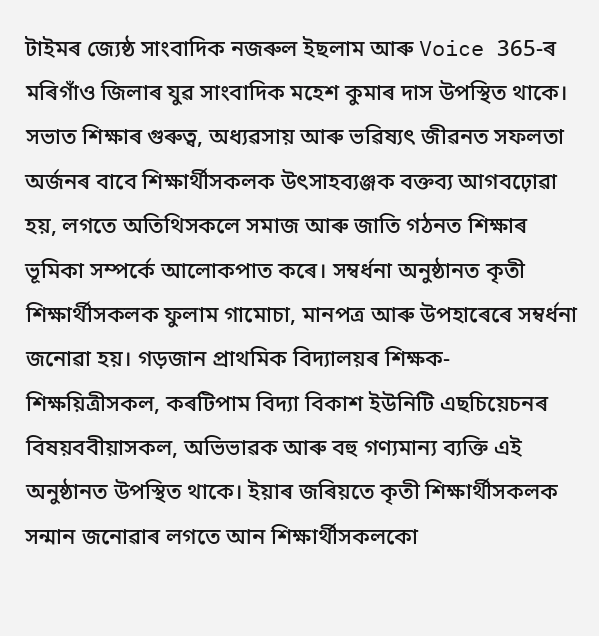টাইমৰ জ্যেষ্ঠ সাংবাদিক নজৰুল ইছলাম আৰু Voice 365-ৰ মৰিগাঁও জিলাৰ যুৱ সাংবাদিক মহেশ কুমাৰ দাস উপস্থিত থাকে। সভাত শিক্ষাৰ গুৰুত্ব, অধ্যৱসায় আৰু ভৱিষ্যৎ জীৱনত সফলতা অৰ্জনৰ বাবে শিক্ষাৰ্থীসকলক উৎসাহব্যঞ্জক বক্তব্য আগবঢ়োৱা হয়, লগতে অতিথিসকলে সমাজ আৰু জাতি গঠনত শিক্ষাৰ ভূমিকা সম্পৰ্কে আলোকপাত কৰে। সম্বৰ্ধনা অনুষ্ঠানত কৃতী শিক্ষাৰ্থীসকলক ফুলাম গামোচা, মানপত্ৰ আৰু উপহাৰেৰে সম্বৰ্ধনা জনোৱা হয়। গড়জান প্ৰাথমিক বিদ্যালয়ৰ শিক্ষক-শিক্ষয়িত্ৰীসকল, কৰটিপাম বিদ্যা বিকাশ ইউনিটি এছচিয়েচনৰ বিষয়ববীয়াসকল, অভিভাৱক আৰু বহু গণ্যমান্য ব্যক্তি এই অনুষ্ঠানত উপস্থিত থাকে। ইয়াৰ জৰিয়তে কৃতী শিক্ষাৰ্থীসকলক সন্মান জনোৱাৰ লগতে আন শিক্ষাৰ্থীসকলকো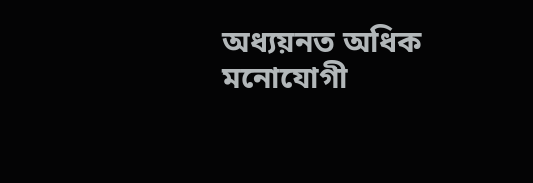অধ্যয়নত অধিক মনোযোগী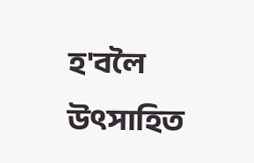হ'বলৈ উৎসাহিত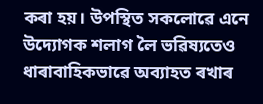কৰা হয়। উপস্থিত সকলোৱে এনে উদ্যোগক শলাগ লৈ ভৱিষ্যতেও ধাৰাবাহিকভাৱে অব্যাহত ৰখাৰ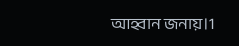আহ্বান জনায়।1